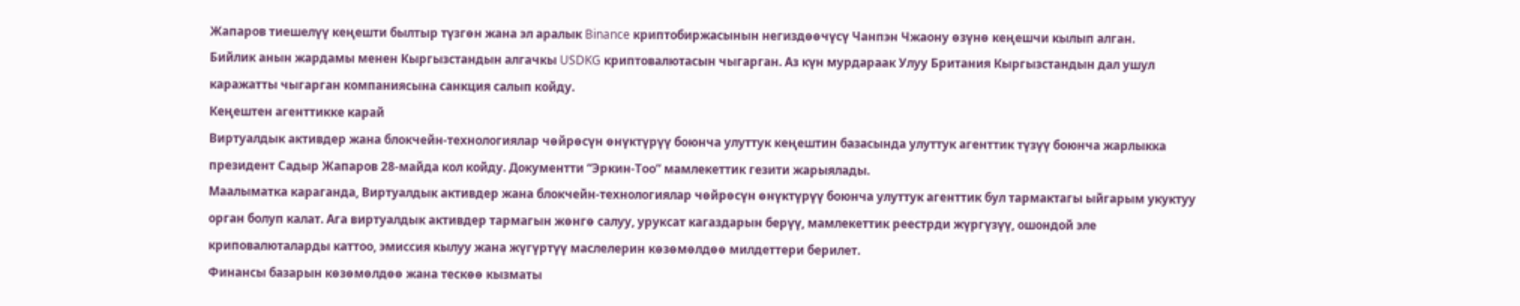Жапаров тиешелүү кеңешти былтыр түзгөн жана эл аралык Binance криптобиржасынын негиздөөчүсү Чанпэн Чжаону өзүнө кеңешчи кылып алган.
Бийлик анын жардамы менен Кыргызстандын алгачкы USDKG криптовалютасын чыгарган. Аз күн мурдараак Улуу Британия Кыргызстандын дал ушул каражатты чыгарган компаниясына санкция салып койду.
Кеңештен агенттикке карай
Виртуалдык активдер жана блокчейн-технологиялар чөйрөсүн өнүктүрүү боюнча улуттук кеңештин базасында улуттук агенттик түзүү боюнча жарлыкка президент Садыр Жапаров 28-майда кол койду. Документти “Эркин-Тоо” мамлекеттик гезити жарыялады.
Маалыматка караганда, Виртуалдык активдер жана блокчейн-технологиялар чөйрөсүн өнүктүрүү боюнча улуттук агенттик бул тармактагы ыйгарым укуктуу орган болуп калат. Ага виртуалдык активдер тармагын жөнгө салуу, уруксат кагаздарын берүү, мамлекеттик реестрди жүргүзүү, ошондой эле криповалюталарды каттоо, эмиссия кылуу жана жүгүртүү маслелерин көзөмөлдөө милдеттери берилет.
Финансы базарын көзөмөлдөө жана тескөө кызматы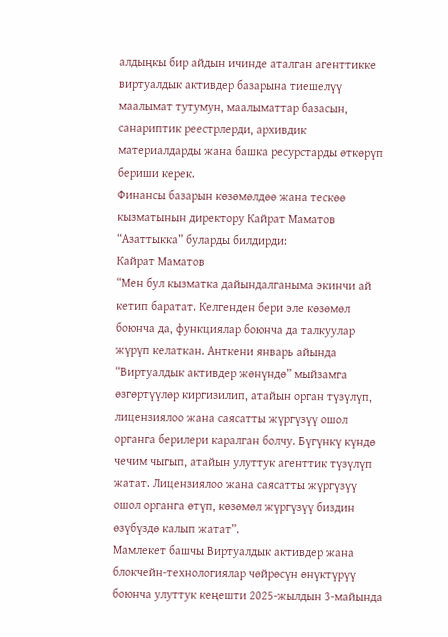алдыңкы бир айдын ичинде аталган агенттикке виртуалдык активдер базарына тиешелүү маалымат тутумун, маалыматтар базасын, санариптик реестрлерди, архивдик материалдарды жана башка ресурстарды өткөрүп бериши керек.
Финансы базарын көзөмөлдөө жана тескөө кызматынын директору Кайрат Маматов “Азаттыкка” буларды билдирди:
Кайрат Маматов
“Мен бул кызматка дайындалганыма экинчи ай кетип баратат. Келгенден бери эле көзөмөл боюнча да, функциялар боюнча да талкуулар жүрүп келаткан. Анткени январь айында “Виртуалдык активдер жөнүндө” мыйзамга өзгөртүүлөр киргизилип, атайын орган түзүлүп, лицензиялоо жана саясатты жүргүзүү ошол органга берилери каралган болчу. Бүгүнкү күндө чечим чыгып, атайын улуттук агенттик түзүлүп жатат. Лицензиялоо жана саясатты жүргүзүү ошол органга өтүп, көзөмөл жүргүзүү биздин өзүбүздө калып жатат”.
Мамлекет башчы Виртуалдык активдер жана блокчейн-технологиялар чөйрөсүн өнүктүрүү боюнча улуттук кеңешти 2025-жылдын 3-майында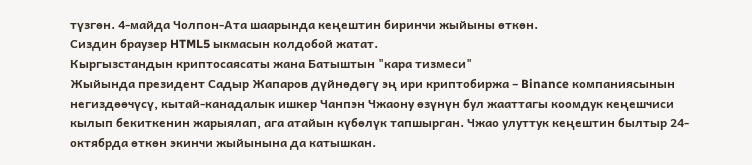түзгөн. 4-майда Чолпон-Ата шаарында кеңештин биринчи жыйыны өткөн.
Сиздин браузер HTML5 ыкмасын колдобой жатат.
Кыргызстандын криптосаясаты жана Батыштын "кара тизмеси"
Жыйында президент Садыр Жапаров дүйнөдөгү эң ири криптобиржа – Binance компаниясынын негиздөөчүсү, кытай-канадалык ишкер Чанпэн Чжаону өзүнүн бул жааттагы коомдук кеңешчиси кылып бекиткенин жарыялап, ага атайын күбөлүк тапшырган. Чжао улуттук кеңештин былтыр 24-октябрда өткөн экинчи жыйынына да катышкан.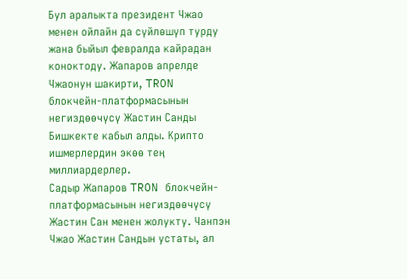Бул аралыкта президент Чжао менен ойлайн да сүйлөшүп турду жана быйыл февралда кайрадан коноктоду. Жапаров апрелде Чжаонун шакирти, TRON блокчейн-платформасынын негиздөөчүсү Жастин Санды Бишкекте кабыл алды. Крипто ишмерлердин экөө тең миллиардерлер.
Садыр Жапаров TRON блокчейн-платформасынын негиздөөчүсү Жастин Сан менен жолукту. Чанпэн Чжао Жастин Сандын устаты, ал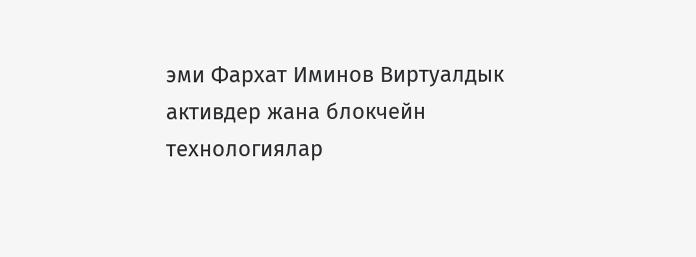эми Фархат Иминов Виртуалдык активдер жана блокчейн технологиялар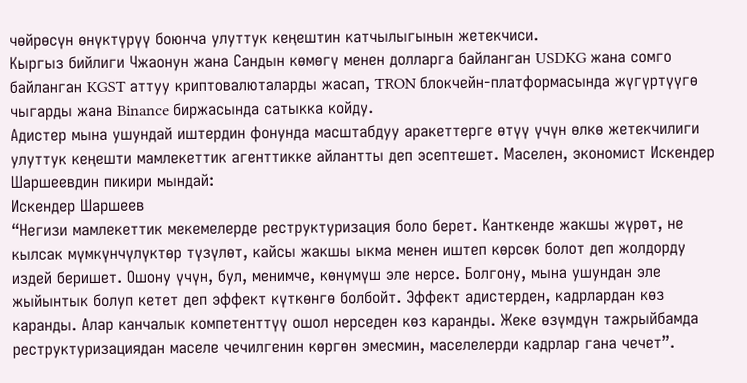чөйрөсүн өнүктүрүү боюнча улуттук кеңештин катчылыгынын жетекчиси.
Кыргыз бийлиги Чжаонун жана Сандын көмөгү менен долларга байланган USDKG жана сомго байланган KGST аттуу криптовалюталарды жасап, TRON блокчейн-платформасында жүгүртүүгө чыгарды жана Binance биржасында сатыкка койду.
Адистер мына ушундай иштердин фонунда масштабдуу аракеттерге өтүү үчүн өлкө жетекчилиги улуттук кеңешти мамлекеттик агенттикке айлантты деп эсептешет. Маселен, экономист Искендер Шаршеевдин пикири мындай:
Искендер Шаршеев
“Негизи мамлекеттик мекемелерде реструктуризация боло берет. Канткенде жакшы жүрөт, не кылсак мүмкүнчүлүктөр түзүлөт, кайсы жакшы ыкма менен иштеп көрсөк болот деп жолдорду издей беришет. Ошону үчүн, бул, менимче, көнүмүш эле нерсе. Болгону, мына ушундан эле жыйынтык болуп кетет деп эффект күткөнгө болбойт. Эффект адистерден, кадрлардан көз каранды. Алар канчалык компетенттүү ошол нерседен көз каранды. Жеке өзүмдүн тажрыйбамда реструктуризациядан маселе чечилгенин көргөн эмесмин, маселелерди кадрлар гана чечет”.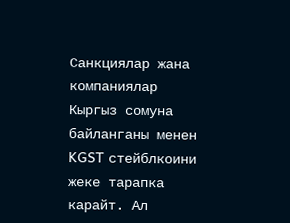Санкциялар жана компаниялар
Кыргыз сомуна байланганы менен KGST стейблкоини жеке тарапка карайт. Ал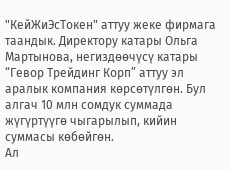"КейЖиЭсТокен" аттуу жеке фирмага таандык. Директору катары Ольга Мартынова, негиздөөчүсү катары “Гевор Трейдинг Корп” аттуу эл аралык компания көрсөтүлгөн. Бул алгач 10 млн сомдук суммада жүгүртүүгө чыгарылып, кийин суммасы көбөйгөн.
Ал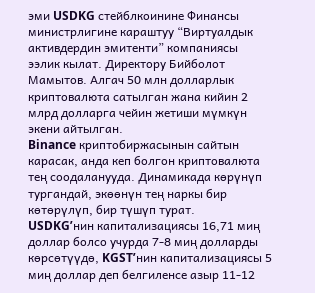эми USDKG стейблкоинине Финансы министрлигине караштуу “Виртуалдык активдердин эмитенти” компаниясы ээлик кылат. Директору Бийболот Мамытов. Алгач 50 млн долларлык криптовалюта сатылган жана кийин 2 млрд долларга чейин жетиши мүмкүн экени айтылган.
Binance криптобиржасынын сайтын карасак, анда кеп болгон криптовалюта тең соодаланууда. Динамикада көрүнүп тургандай, экөөнүн тең наркы бир көтөрүлүп, бир түшүп турат.
USDKG’нин капитализациясы 16,71 миң доллар болсо учурда 7-8 миң долларды көрсөтүүдө, KGST’нин капитализациясы 5 миң доллар деп белгиленсе азыр 11-12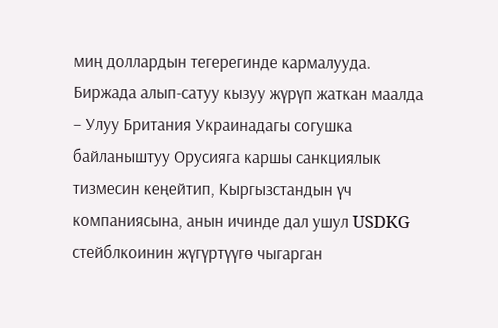миң доллардын тегерегинде кармалууда.
Биржада алып-сатуу кызуу жүрүп жаткан маалда – Улуу Британия Украинадагы согушка байланыштуу Орусияга каршы санкциялык тизмесин кеңейтип, Кыргызстандын үч компаниясына, анын ичинде дал ушул USDKG стейблкоинин жүгүртүүгө чыгарган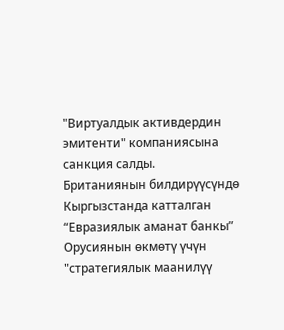"Виртуалдык активдердин эмитенти" компаниясына санкция салды.
Британиянын билдирүүсүндө Кыргызстанда катталган “Евразиялык аманат банкы” Орусиянын өкмөтү үчүн "стратегиялык маанилүү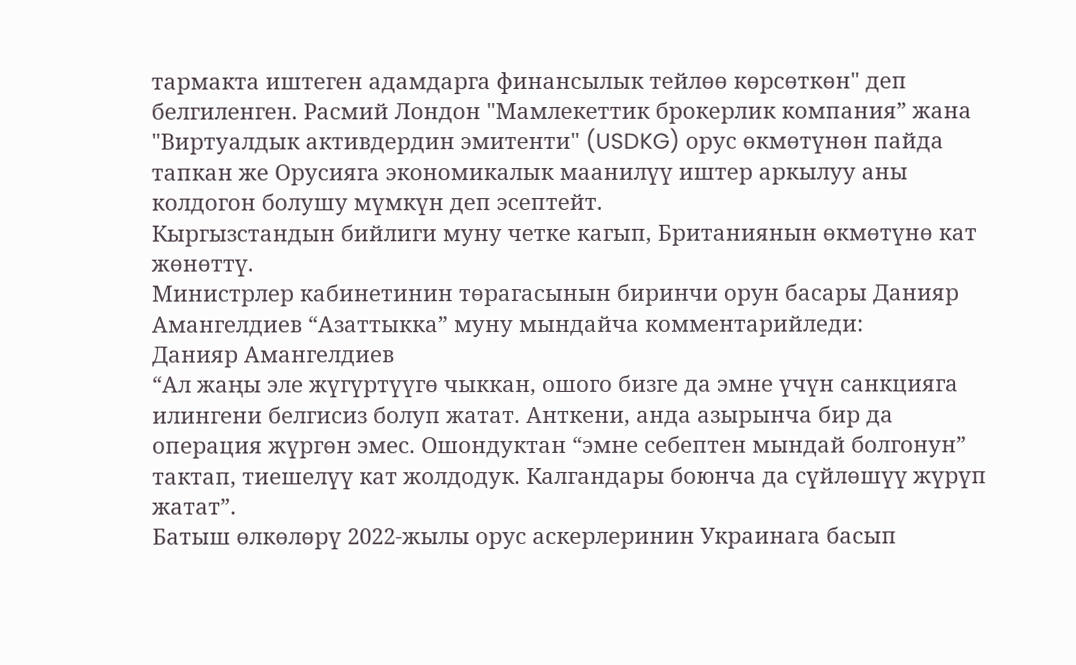тармакта иштеген адамдарга финансылык тейлөө көрсөткөн" деп белгиленген. Расмий Лондон "Мамлекеттик брокерлик компания” жана "Виртуалдык активдердин эмитенти" (USDKG) орус өкмөтүнөн пайда тапкан же Орусияга экономикалык маанилүү иштер аркылуу аны колдогон болушу мүмкүн деп эсептейт.
Кыргызстандын бийлиги муну четке кагып, Британиянын өкмөтүнө кат жөнөттү.
Министрлер кабинетинин төрагасынын биринчи орун басары Данияр Амангелдиев “Азаттыкка” муну мындайча комментарийледи:
Данияр Амангелдиев
“Ал жаңы эле жүгүртүүгө чыккан, ошого бизге да эмне үчүн санкцияга илингени белгисиз болуп жатат. Анткени, анда азырынча бир да операция жүргөн эмес. Ошондуктан “эмне себептен мындай болгонун” тактап, тиешелүү кат жолдодук. Калгандары боюнча да сүйлөшүү жүрүп жатат”.
Батыш өлкөлөрү 2022-жылы орус аскерлеринин Украинага басып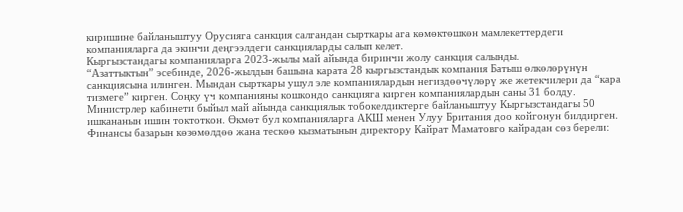киришине байланыштуу Орусияга санкция салгандан сырткары ага көмөктөшкөн мамлекеттердеги компанияларга да экинчи деңгээлдеги санкцияларды салып келет.
Кыргызстандагы компанияларга 2023-жылы май айында биринчи жолу санкция салынды.
“Азаттыктын” эсебинде, 2026-жылдын башына карата 28 кыргызстандык компания Батыш өлкөлөрүнүн санкциясына илинген. Мындан сырткары ушул эле компаниялардын негиздөөчүлөрү же жетекчилери да “кара тизмеге” кирген. Соңку үч компанияны кошкондо санкцияга кирген компаниялардын саны 31 болду.
Министрлер кабинети быйыл май айында санкциялык тобокелдиктерге байланыштуу Кыргызстандагы 50 ишкананын ишин токтоткон. Өкмөт бул компанияларга АКШ менен Улуу Британия доо койгонун билдирген.
Финансы базарын көзөмөлдөө жана тескөө кызматынын директору Кайрат Маматовго кайрадан сөз берели: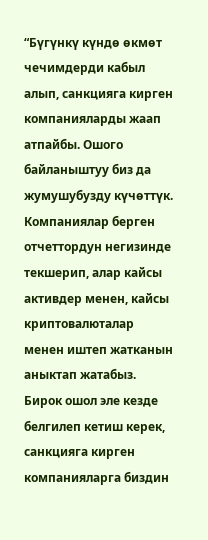“Бүгүнкү күндө өкмөт чечимдерди кабыл алып, санкцияга кирген компанияларды жаап атпайбы. Ошого байланыштуу биз да жумушубузду күчөттүк. Компаниялар берген отчеттордун негизинде текшерип, алар кайсы активдер менен, кайсы криптовалюталар менен иштеп жатканын аныктап жатабыз. Бирок ошол эле кезде белгилеп кетиш керек, санкцияга кирген компанияларга биздин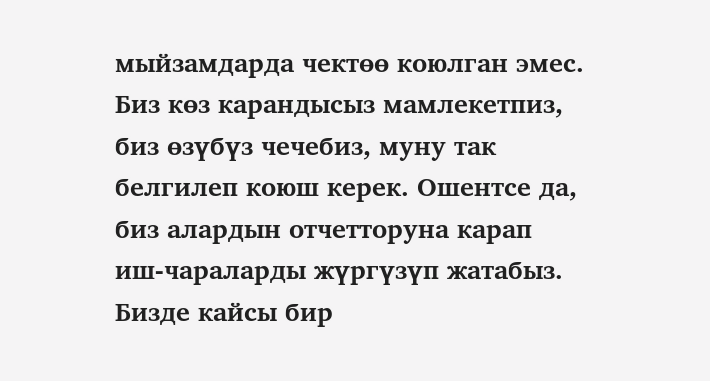мыйзамдарда чектөө коюлган эмес. Биз көз карандысыз мамлекетпиз, биз өзүбүз чечебиз, муну так белгилеп коюш керек. Ошентсе да, биз алардын отчетторуна карап иш-чараларды жүргүзүп жатабыз. Бизде кайсы бир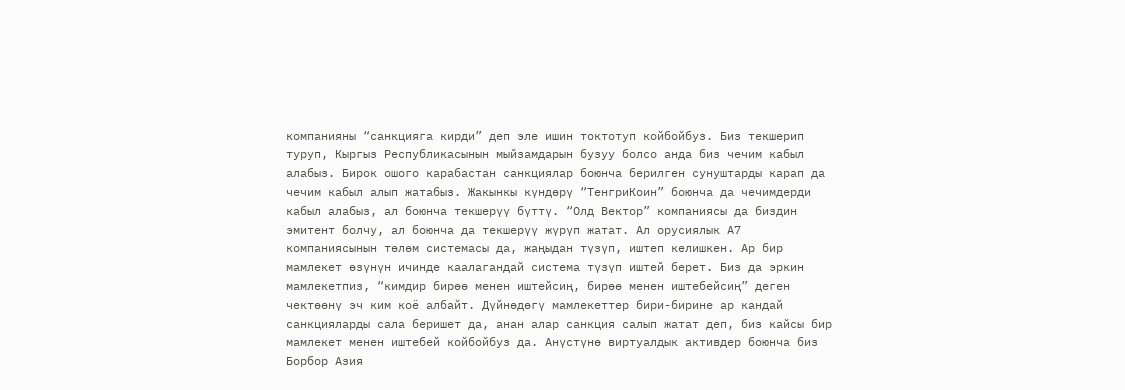компанияны “санкцияга кирди” деп эле ишин токтотуп койбойбуз. Биз текшерип туруп, Кыргыз Республикасынын мыйзамдарын бузуу болсо анда биз чечим кабыл алабыз. Бирок ошого карабастан санкциялар боюнча берилген сунуштарды карап да чечим кабыл алып жатабыз. Жакынкы күндөрү “ТенгриКоин” боюнча да чечимдерди кабыл алабыз, ал боюнча текшерүү бүттү. “Олд Вектор” компаниясы да биздин эмитент болчу, ал боюнча да текшерүү жүрүп жатат. Ал орусиялык А7 компаниясынын төлөм системасы да, жаңыдан түзүп, иштеп келишкен. Ар бир мамлекет өзүнүн ичинде каалагандай система түзүп иштей берет. Биз да эркин мамлекетпиз, “кимдир бирөө менен иштейсиң, бирөө менен иштебейсиң” деген чектөөнү эч ким коё албайт. Дүйнөдөгү мамлекеттер бири-бирине ар кандай санкцияларды сала беришет да, анан алар санкция салып жатат деп, биз кайсы бир мамлекет менен иштебей койбойбуз да. Анүстүнө виртуалдык активдер боюнча биз Борбор Азия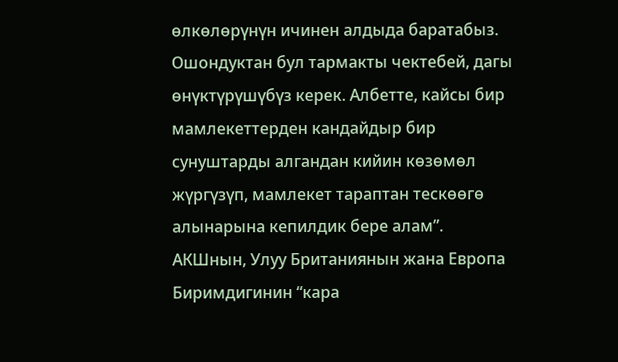өлкөлөрүнүн ичинен алдыда баратабыз. Ошондуктан бул тармакты чектебей, дагы өнүктүрүшүбүз керек. Албетте, кайсы бир мамлекеттерден кандайдыр бир сунуштарды алгандан кийин көзөмөл жүргүзүп, мамлекет тараптан тескөөгө алынарына кепилдик бере алам”.
АКШнын, Улуу Британиянын жана Европа Биримдигинин “кара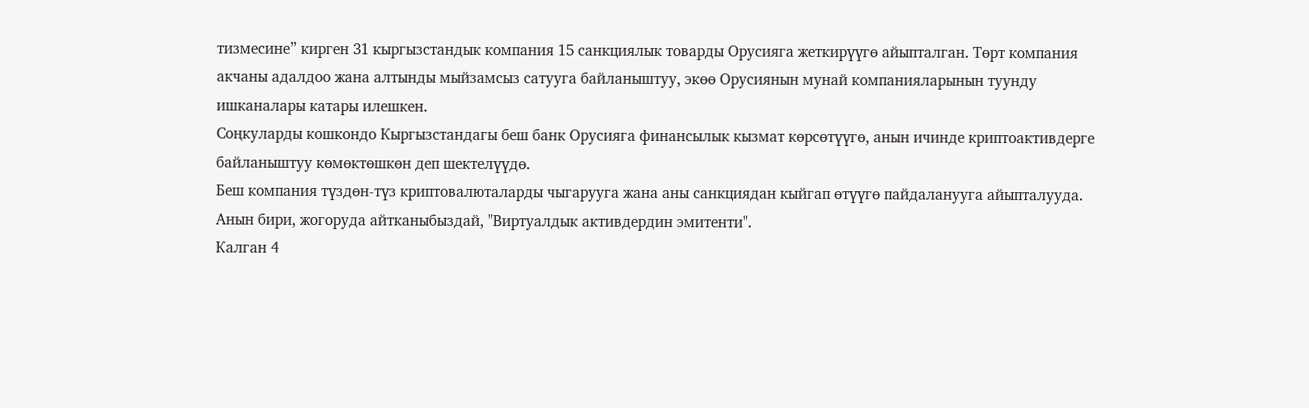тизмесине” кирген 31 кыргызстандык компания 15 санкциялык товарды Орусияга жеткирүүгө айыпталган. Төрт компания акчаны адалдоо жана алтынды мыйзамсыз сатууга байланыштуу, экөө Орусиянын мунай компанияларынын туунду ишканалары катары илешкен.
Соңкуларды кошкондо Кыргызстандагы беш банк Орусияга финансылык кызмат көрсөтүүгө, анын ичинде криптоактивдерге байланыштуу көмөктөшкөн деп шектелүүдө.
Беш компания түздөн-түз криптовалюталарды чыгарууга жана аны санкциядан кыйгап өтүүгө пайдаланууга айыпталууда. Анын бири, жогоруда айтканыбыздай, "Виртуалдык активдердин эмитенти".
Калган 4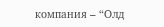компания – “Олд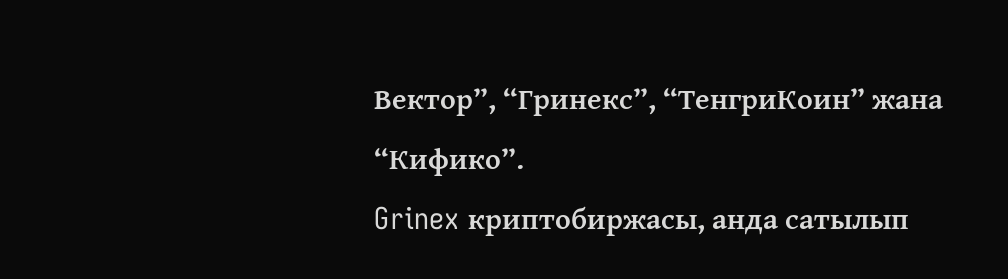Вектор”, “Гринекс”, “ТенгриКоин” жана “Кифико”.
Grinex криптобиржасы, анда сатылып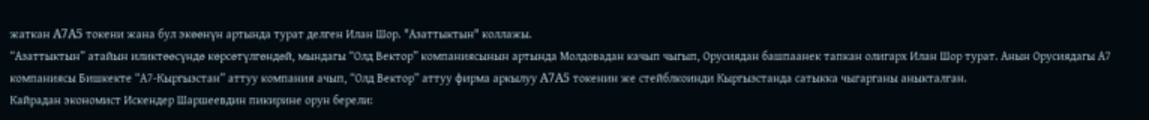жаткан A7A5 токени жана бул экөөнүн артында турат делген Илан Шор. "Азаттыктын" коллажы.
“Азаттыктын” атайын иликтөөсүндө көрсөтүлгөндөй, мындагы “Олд Вектор” компаниясынын артында Молдовадан качып чыгып, Орусиядан башпаанек тапкан олигарх Илан Шор турат. Анын Орусиядагы А7 компаниясы Бишкекте “А7-Кыргызстан” аттуу компания ачып, “Олд Вектор” аттуу фирма аркылуу A7A5 токенин же стейблкоинди Кыргызстанда сатыкка чыгарганы аныкталган.
Кайрадан экономист Искендер Шаршеевдин пикирине орун берели: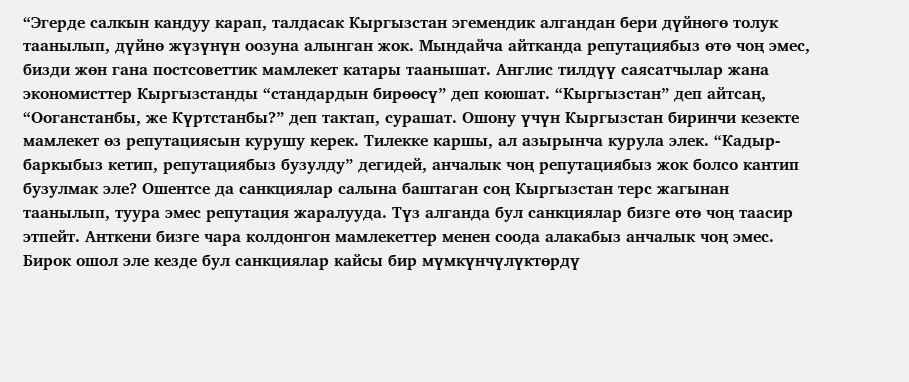“Эгерде салкын кандуу карап, талдасак Кыргызстан эгемендик алгандан бери дүйнөгө толук таанылып, дүйнө жүзүнүн оозуна алынган жок. Мындайча айтканда репутациябыз өтө чоң эмес, бизди жөн гана постсоветтик мамлекет катары таанышат. Англис тилдүү саясатчылар жана экономисттер Кыргызстанды “стандардын бирөөсү” деп коюшат. “Кыргызстан” деп айтсаң, “Ооганстанбы, же Күртстанбы?” деп тактап, сурашат. Ошону үчүн Кыргызстан биринчи кезекте мамлекет өз репутациясын курушу керек. Тилекке каршы, ал азырынча курула элек. “Кадыр-баркыбыз кетип, репутациябыз бузулду” дегидей, анчалык чоң репутациябыз жок болсо кантип бузулмак эле? Ошентсе да санкциялар салына баштаган соң Кыргызстан терс жагынан таанылып, туура эмес репутация жаралууда. Түз алганда бул санкциялар бизге өтө чоң таасир этпейт. Анткени бизге чара колдонгон мамлекеттер менен соода алакабыз анчалык чоң эмес. Бирок ошол эле кезде бул санкциялар кайсы бир мүмкүнчүлүктөрдү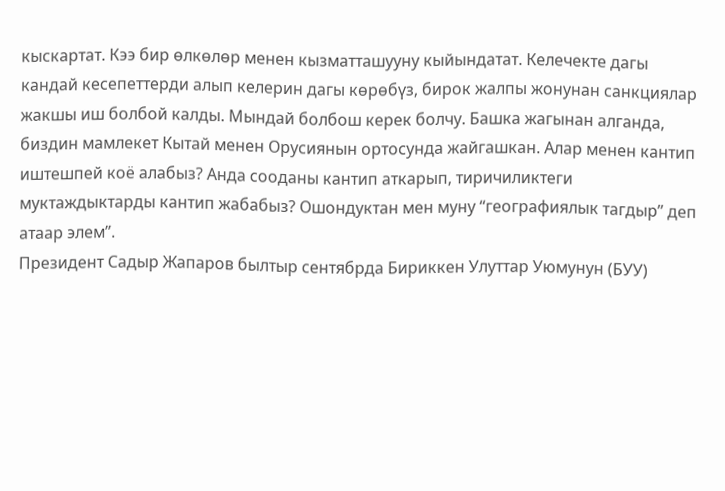кыскартат. Кээ бир өлкөлөр менен кызматташууну кыйындатат. Келечекте дагы кандай кесепеттерди алып келерин дагы көрөбүз, бирок жалпы жонунан санкциялар жакшы иш болбой калды. Мындай болбош керек болчу. Башка жагынан алганда, биздин мамлекет Кытай менен Орусиянын ортосунда жайгашкан. Алар менен кантип иштешпей коё алабыз? Анда сооданы кантип аткарып, тиричиликтеги муктаждыктарды кантип жабабыз? Ошондуктан мен муну “географиялык тагдыр” деп атаар элем”.
Президент Садыр Жапаров былтыр сентябрда Бириккен Улуттар Уюмунун (БУУ)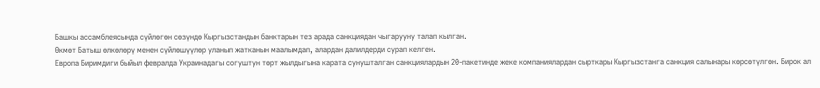Башкы ассамблеясында сүйлөгөн сөзүндө Кыргызстандын банктарын тез арада санкциядан чыгарууну талап кылган.
Өкмөт Батыш өлкөлөрү менен сүйлөшүүлөр уланып жатканын маалымдап, алардан далилдерди сурап келген.
Европа Биримдиги быйыл февралда Украинадагы согуштун төрт жылдыгына карата сунушталган санкциялардын 20-пакетинде жеке компаниялардан сырткары Кыргызстанга санкция салынары көрсөтүлгөн. Бирок ал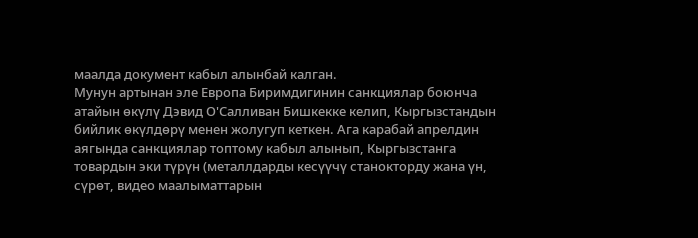маалда документ кабыл алынбай калган.
Мунун артынан эле Европа Биримдигинин санкциялар боюнча атайын өкүлү Дэвид О'Салливан Бишкекке келип, Кыргызстандын бийлик өкүлдөрү менен жолугуп кеткен. Ага карабай апрелдин аягында санкциялар топтому кабыл алынып, Кыргызстанга товардын эки түрүн (металлдарды кесүүчү станокторду жана үн, сүрөт, видео маалыматтарын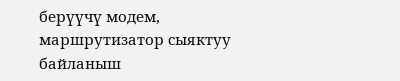берүүчү модем, маршрутизатор сыяктуу байланыш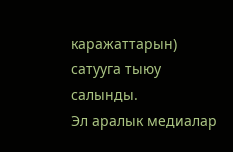каражаттарын) сатууга тыюу салынды.
Эл аралык медиалар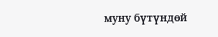муну бүтүндөй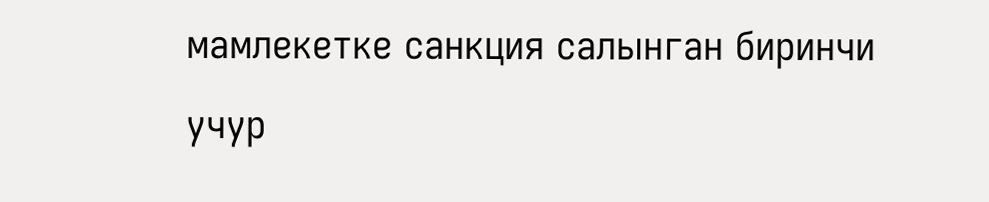мамлекетке санкция салынган биринчи учур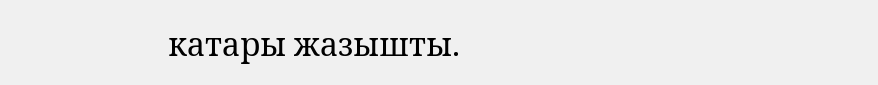катары жазышты.